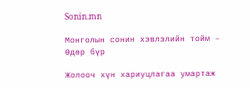Sonin.mn

Монголын сонин хэвлэлийн тойм – Өдөр бүр

Жолооч хүн хариуцлагаа умартаж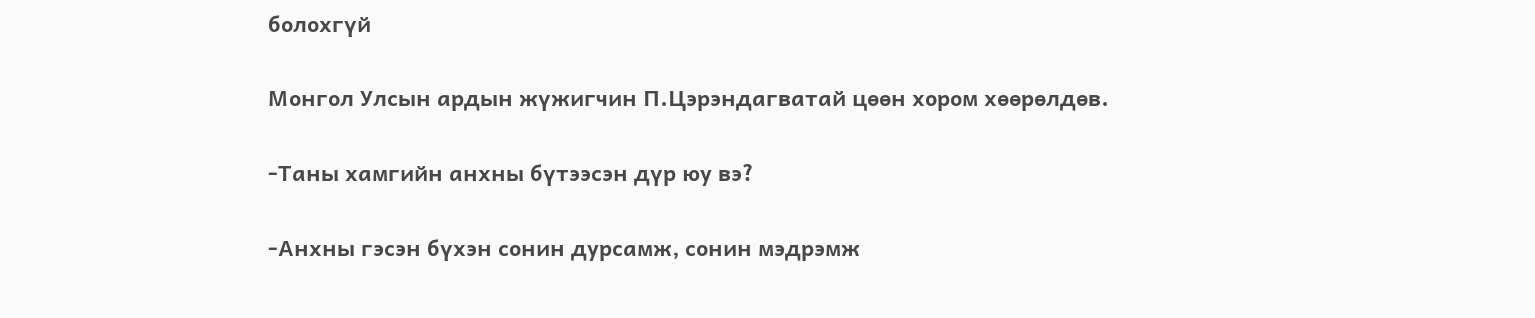болохгүй

Монгол Улсын ардын жүжигчин П.Цэрэндагватай цөөн хором хөөрөлдөв.

-Таны хамгийн анхны бүтээсэн дүр юу вэ?

-Анхны гэсэн бүхэн сонин дурсамж, сонин мэдрэмж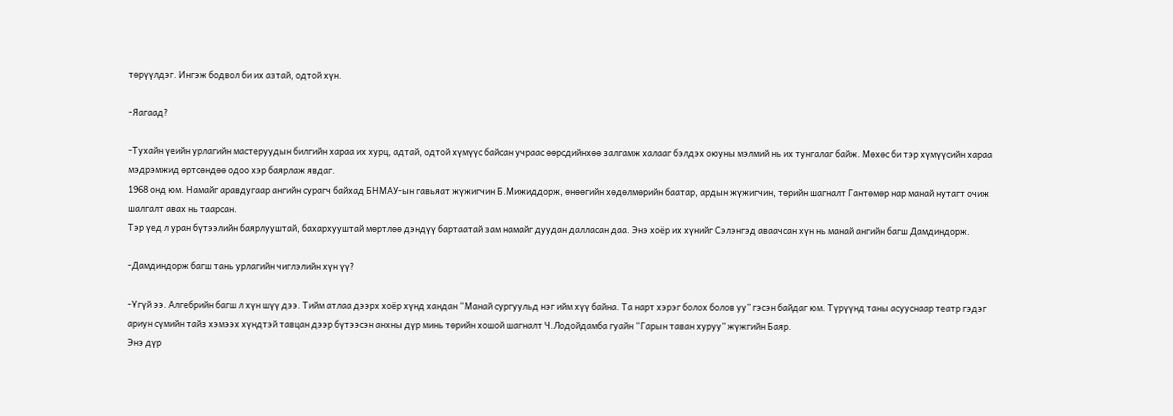төрүүлдэг. Ингэж бодвол би их азтай, одтой хүн.

-Яагаад?

-Тухайн үеийн урлагийн мастеруудын билгийн хараа их хурц, адтай, одтой хүмүүс байсан учраас өөрсдийнхөө залгамж халааг бэлдэх оюуны мэлмий нь их тунгалаг байж. Мөхөс би тэр хүмүүсийн хараа мэдрэмжид өртсөндөө одоо хэр баярлаж явдаг.
1968 онд юм. Намайг аравдугаар ангийн сурагч байхад БНМАУ-ын гавьяат жүжигчин Б.Мижиддорж, өнөөгийн хөдөлмөрийн баатар, ардын жүжигчин, төрийн шагналт Гантөмөр нар манай нутагт очиж шалгалт авах нь таарсан.
Тэр үед л уран бүтээлийн баярлууштай, бахархууштай мөртлөө дэндүү бартаатай зам намайг дуудан далласан даа. Энэ хоёр их хүнийг Сэлэнгэд аваачсан хүн нь манай ангийн багш Дамдиндорж.

-Дамдиндорж багш тань урлагийн чиглэлийн хүн үү?

-Үгүй ээ. Алгебрийн багш л хүн шүү дээ. Тийм атлаа дээрх хоёр хүнд хандан “Манай сургуульд нэг ийм хүү байна. Та нарт хэрэг болох болов уу” гэсэн байдаг юм. Түрүүнд таны асууснаар театр гэдэг ариун сүмийн тайз хэмээх хүндтэй тавцан дээр бүтээсэн анхны дүр минь төрийн хошой шагналт Ч.Лодойдамба гуайн “Гарын таван хуруу” жүжгийн Баяр.
Энэ дүр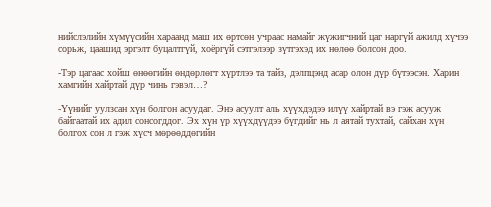нийслэлийн хүмүүсийн хараанд маш их өртсөн учраас намайг жүжигчний цаг наргүй ажилд хүчээ сорьж, цаашид эргэлт буцалтгүй, хоёргүй сэтгэлээр зүтгэхэд их нөлөө болсон доо.

-Тэр цагаас хойш өнөөгийн өндөрлөгт хүртлээ та тайз, дэлпцэнд асар олон дүр бүтээсэн. Харин хамгийн хайртай дүр чинь гэвэл…?

-Үүнийг уулзсан хүн болгон асуудаг. Энэ асуулт аль хүүхдэдээ илүү хайртай вэ гэж асууж байгаатай их адил сонсогддог. Эх хүн үр хүүхдүүдээ бүгдийг нь л аятай тухтай, сайхан хүн болгох сон л гэж хүсч мөрөөддөгийн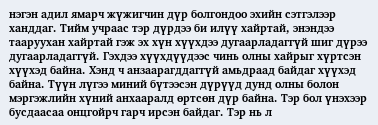нэгэн адил ямарч жүжигчин дүр болгондоо эхийн сэтгэлээр ханддаг. Тийм учраас тэр дүрдээ би илүү хайртай, энэндээ тааруухан хайртай гэж эх хүн хүүхдээ дугаарладаггүй шиг дүрээ дугаарладаггүй. Гэхдээ хүүхдүүдээс чинь олны хайрыг хүртсэн хүүхэд байна. Хэнд ч анзаарагддаггүй амьдраад байдаг хүүхэд байна. Түүн лүгээ миний бүтээсэн дүрүүд дунд олны болон мэргэжлийн хүний анхааралд өртсөн дүр байна. Тэр бол үнэхээр бусдаасаа онцгойрч гарч ирсэн байдаг. Тэр нь л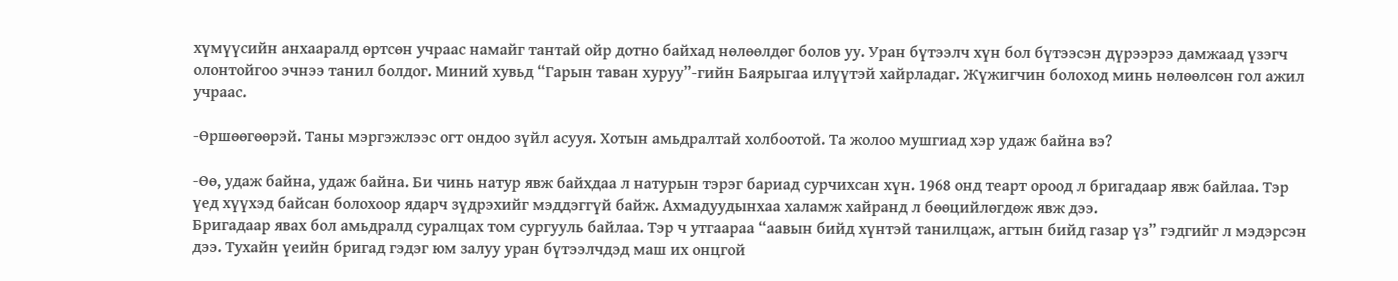хүмүүсийн анхааралд өртсөн учраас намайг тантай ойр дотно байхад нөлөөлдөг болов уу. Уран бүтээлч хүн бол бүтээсэн дүрээрээ дамжаад үзэгч олонтойгоо эчнээ танил болдог. Миний хувьд “Гарын таван хуруу”-гийн Баярыгаа илүүтэй хайрладаг. Жүжигчин болоход минь нөлөөлсөн гол ажил учраас.

-Өршөөгөөрэй. Таны мэргэжлээс огт ондоо зүйл асууя. Хотын амьдралтай холбоотой. Та жолоо мушгиад хэр удаж байна вэ?

-Өө, удаж байна, удаж байна. Би чинь натур явж байхдаа л натурын тэрэг бариад сурчихсан хүн. 1968 онд теарт ороод л бригадаар явж байлаа. Тэр үед хүүхэд байсан болохоор ядарч зүдрэхийг мэддэггүй байж. Ахмадуудынхаа халамж хайранд л бөөцийлөгдөж явж дээ.
Бригадаар явах бол амьдралд суралцах том сургууль байлаа. Тэр ч утгаараа “аавын бийд хүнтэй танилцаж, агтын бийд газар үз” гэдгийг л мэдэрсэн дээ. Тухайн үеийн бригад гэдэг юм залуу уран бүтээлчдэд маш их онцгой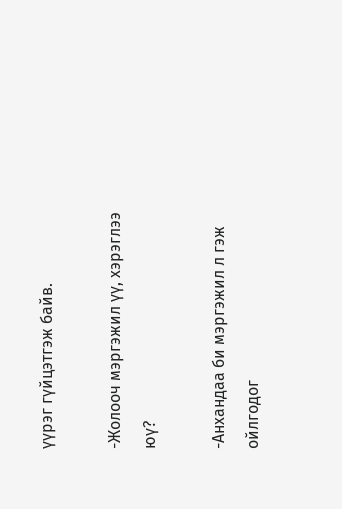үүрэг гүйцэтгэж байв.

-Жолооч мэргэжил үү, хэрэглээ юү?

-Анхандаа би мэргэжил л гэж ойлгодог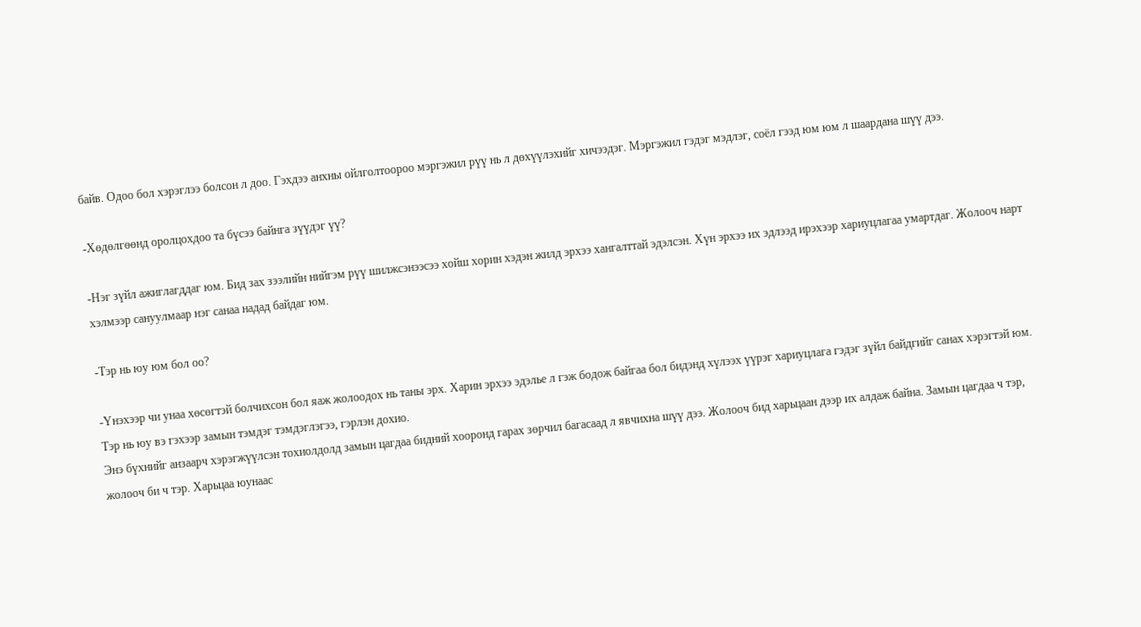байв. Одоо бол хэрэглээ болсон л доо. Гэхдээ анхны ойлголтоороо мэргэжил рүү нь л дөхүүлэхийг хичээдэг. Мэргэжил гэдэг мэдлэг, соёл гээд юм юм л шаардана шүү дээ.

-Хөдөлгөөнд оролцохдоо та бүсээ байнга зүүдэг үү?

-Нэг зүйл ажиглагддаг юм. Бид зах зээлийн нийгэм рүү шилжсэнээсээ хойш хорин хэдэн жилд эрхээ хангалттай эдэлсэн. Хүн эрхээ их эдлээд ирэхээр хариуцлагаа умартдаг. Жолооч нарт хэлмээр сануулмаар нэг санаа надад байдаг юм.

-Тэр нь юу юм бол оо?

-Үнэхээр чи унаа хөсөгтэй болчихсон бол яаж жолоодох нь таны эрх. Харин эрхээ эдэлье л гэж бодож байгаа бол бидэнд хүлээх үүрэг хариуцлага гэдэг зүйл байдгийг санах хэрэгтэй юм. Тэр нь юу вэ гэхээр замын тэмдэг тэмдэглэгээ, гэрлэн дохио.
Энэ бүхнийг анзаарч хэрэгжүүлсэн тохиолдолд замын цагдаа бидний хооронд гарах зөрчил багасаад л явчихна шүү дээ. Жолооч бид харьцаан дээр их алдаж байна. Замын цагдаа ч тэр, жолооч би ч тэр. Харьцаа юунаас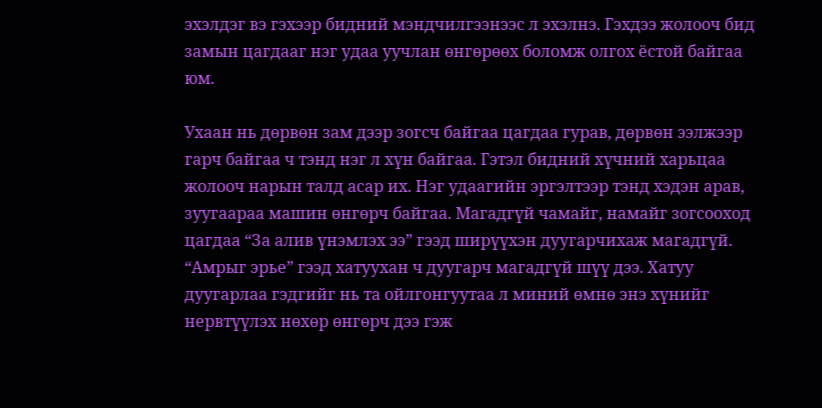эхэлдэг вэ гэхээр бидний мэндчилгээнээс л эхэлнэ. Гэхдээ жолооч бид замын цагдааг нэг удаа уучлан өнгөрөөх боломж олгох ёстой байгаа юм.

Ухаан нь дөрвөн зам дээр зогсч байгаа цагдаа гурав, дөрвөн ээлжээр гарч байгаа ч тэнд нэг л хүн байгаа. Гэтэл бидний хүчний харьцаа жолооч нарын талд асар их. Нэг удаагийн эргэлтээр тэнд хэдэн арав, зуугаараа машин өнгөрч байгаа. Магадгүй чамайг, намайг зогсооход цагдаа “За алив үнэмлэх ээ” гээд ширүүхэн дуугарчихаж магадгүй. “Амрыг эрье” гээд хатуухан ч дуугарч магадгүй шүү дээ. Хатуу дуугарлаа гэдгийг нь та ойлгонгуутаа л миний өмнө энэ хүнийг нервтүүлэх нөхөр өнгөрч дээ гэж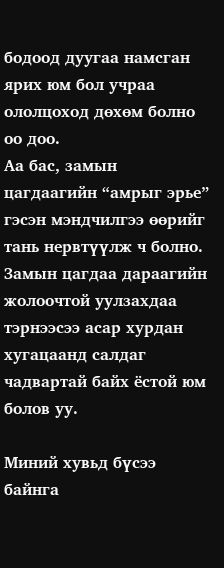бодоод дуугаа намсган ярих юм бол учраа ололцоход дөхөм болно оо доо.
Аа бас, замын цагдаагийн “амрыг эрье” гэсэн мэндчилгээ өөрийг тань нервтүүлж ч болно. Замын цагдаа дараагийн жолоочтой уулзахдаа тэрнээсээ асар хурдан хугацаанд салдаг чадвартай байх ёстой юм болов уу.

Миний хувьд бүсээ байнга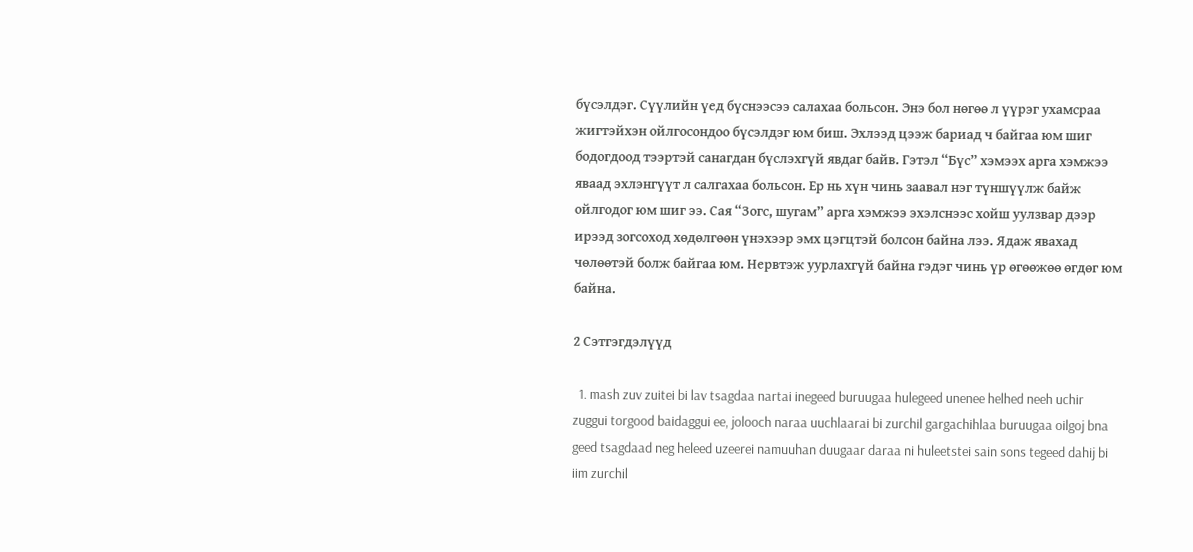бүсэлдэг. Сүүлийн үед бүснээсээ салахаа больсон. Энэ бол нөгөө л үүрэг ухамсраа жигтэйхэн ойлгосондоо бүсэлдэг юм биш. Эхлээд цээж бариад ч байгаа юм шиг бодогдоод тээртэй санагдан бүслэхгүй явдаг байв. Гэтэл “Бүс” хэмээх арга хэмжээ яваад эхлэнгүүт л салгахаа больсон. Ер нь хүн чинь заавал нэг түншүүлж байж ойлгодог юм шиг ээ. Сая “Зогс, шугам” арга хэмжээ эхэлснээс хойш уулзвар дээр ирээд зогсоход хөдөлгөөн үнэхээр эмх цэгцтэй болсон байна лээ. Ядаж явахад чөлөөтэй болж байгаа юм. Нервтэж уурлахгүй байна гэдэг чинь үр өгөөжөө өгдөг юм байна.

2 Сэтгэгдэлүүд

  1. mash zuv zuitei bi lav tsagdaa nartai inegeed buruugaa hulegeed unenee helhed neeh uchir zuggui torgood baidaggui ee, jolooch naraa uuchlaarai bi zurchil gargachihlaa buruugaa oilgoj bna geed tsagdaad neg heleed uzeerei namuuhan duugaar daraa ni huleetstei sain sons tegeed dahij bi iim zurchil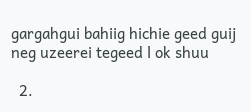gargahgui bahiig hichie geed guij neg uzeerei tegeed l ok shuu

  2.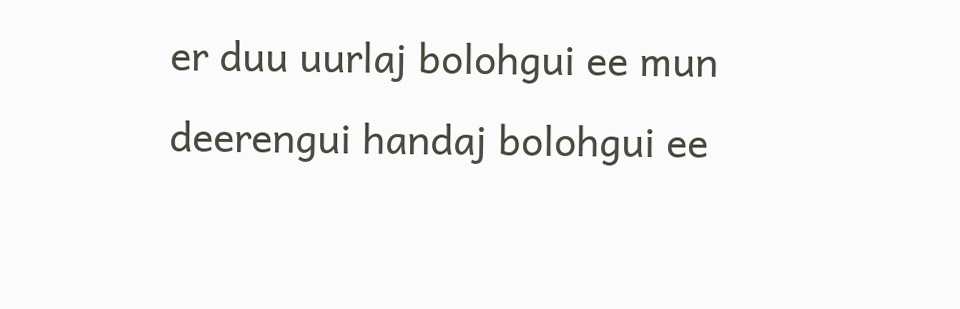er duu uurlaj bolohgui ee mun deerengui handaj bolohgui ee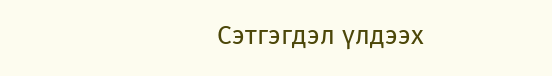Сэтгэгдэл үлдээх